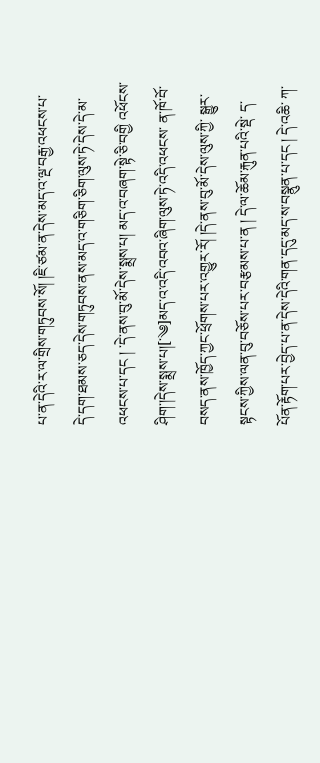པ་ན་དེའི་ར་ལ་གྲིས་གཏུབས་སོ། །ཇི་ཙམ་ན་དེས་མད་འ་ལྔ་བརྒྱ་འཕངས་པ་ དེ་དག་ཐམས་ཅད་དེས་གཏུབས་ནས་མད་འ་གཅིག་ཅིག་ལུས་ཏེ་དེས་དེ་མ་ འཕངས་པ་དང ། ་དེ་ནས་བུ་མོ་དེས་སྨྲས་པ། མད་འ་བཞག་སྟེ་ཅི་བགྱི འཕོངས་ཤིག་།དེས་སྨྲས་པ།[་༄]མད་འ་འདི་འབའ་ཞིག་ལུས་ཏེ་འདི་འཕངས་ ན་ཁོ་བོ་བསད་ནས་ཁྱོད་ཀྱང་ཕྲོགས་པར་འགྱུར་རོ། །དེ་ནས་བུ་མོ་དེས་ལུས་ཀྱི་ སྒྱུར་སྟངས་ཀྱིས་ལན་བུ་བཅོས་པར་བརྩམས་པ་ན ། དེ་ལ་ཆོམ་རྐུན་པའི་སྡེ་ ད་པོན་རྟོག་པར་བྱེད་པ་ན་དེས་དེའི་གན་དདུ་མད་ས་བསྣུན་པ་དང ། དེ་འཆི་ ཀ་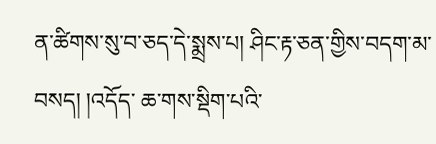ན་ཚིགས་སུ་བ་ཅད་དེ་སྨྲས་པ། ཤིང་རྟ་ཅན་གྱིས་བདག་མ་བསད། །འདོད་ ཆ་གས་སྡིག་པའི་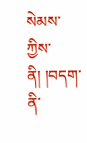སེམས་ཀྱིས་ནི། །བདག་ནི་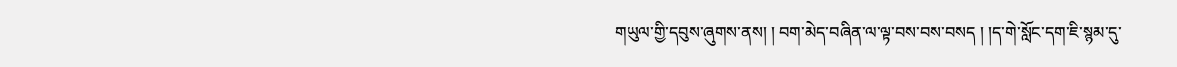གཡུལ་གྱི་དབུས་ཞུགས་ནས། ། བག་མེད་བཞིན་ལ་ལྟ་བས་བས་བསད ། །ད་གེ་སློང་དག་ཇི་སྙམ་དུ་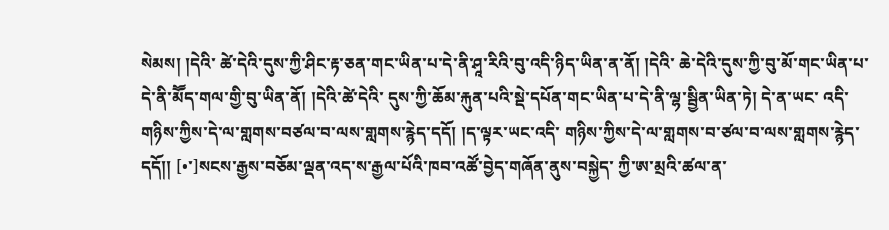སེམས། །དེའི་ ཚེ་དེའི་དུས་ཀྱི་ཤིང་རྟ་ཅན་གང་ཡིན་པ་དེ་ནི་ཤཱ་རིའི་བུ་འདི་ཉིད་ཡིན་ན་ནོ། །དེའི་ ཆེ་དེའི་དུས་ཀྱི་བུ་མོ་གང་ཡིན་པ་དེ་ནི་མཽད་གལ་གྱི་བུ་ཡིན་ནོ། །དེའི་ཚེ་དེའི་ དུས་ཀྱི་ཆོམ་རྐུན་པའི་སྡེ་དཔོན་གང་ཡིན་པ་དེ་ནི་ལྷ་སྦྱིན་ཡིན་ཏེ། དེ་ན་ཡང་ འདི་གཉིས་ཀྱིས་དེ་ལ་གླགས་བཙལ་བ་ལས་གླགས་རྙེད་དདོ། །ད་ལྟར་ཡང་འདི་ གཉིས་ཀྱིས་དེ་ལ་གླགས་བ་ཙལ་བ་ལས་གླགས་རྙེད་དདོ།། [•་]སངས་རྒྱས་བཅོམ་ལྡན་འད་ས་རྒྱལ་པོའི་ཁབ་འཚོ་བྱེད་གཞོན་ནུས་བསྐྱེད་ ཀྱི་ཨ་མྲའི་ཚལ་ན་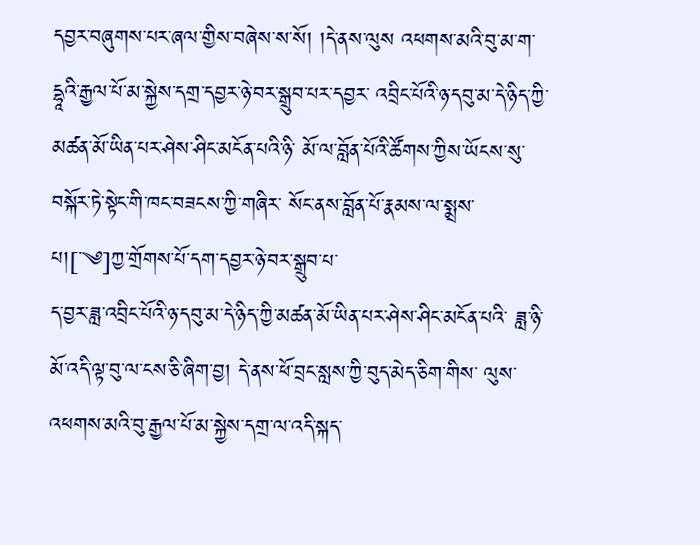དབྱར་བཞུགས་པར་ཞལ་གྱིས་བཞེས་ས་སོ། །དེ་ནས་ལུས འཕགས་མའི་བུ་མ་ག་དྷཱའི་རྒྱལ་པོ་མ་སྐྱེས་དགྲ་དབྱར་ཉེ་བར་སྒྲུབ་པར་དབྱར་ འབྲིང་པོའི་ཉ་དབུ་མ་དེ་ཉིད་ཀྱི་མཚན་མོ་ཡིན་པར་ཤེས་ཤིང་མངོན་པའི་ཉི་ མོ་ལ་བློན་པོའི་ཚོགས་ཀྱིས་ཡོངས་སུ་བསྐོར་ཏེ་སྟེང་གི་ཁང་བཟངས་ཀྱི་གཞིར་ སོང་ནས་བློན་པོ་རྣམས་ལ་སྨྲས་པ།[་༄]ཀྱ་གྲོགས་པོ་དག་དབྱར་ཉེ་བར་སྒྲུབ་པ་
ད་བྱར་ཟླ་འབྲིང་པོའི་ཉ་དབུ་མ་དེ་ཉིད་ཀྱི་མཚན་མོ་ཡིན་པར་ཤེས་ཤིང་མངོན་པའི་ ཟླ་ཉི་མོ་འདི་ལྟ་བུ་ལ་ངས་ཅི་ཞིག་བྱ། དེ་ནས་ཕོ་བྲང་སླས་ཀྱི་བུད་མེད་ཅིག་གིས་ ལུས་འཕགས་མའི་བུ་རྒྱལ་པོ་མ་སྐྱེས་དགྲ་ལ་འདི་སྐད་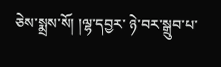ཅེས་སྨྲས་སོ། །ལྷ་དབྱར་ ཉེ་བར་སྒྲུབ་པ་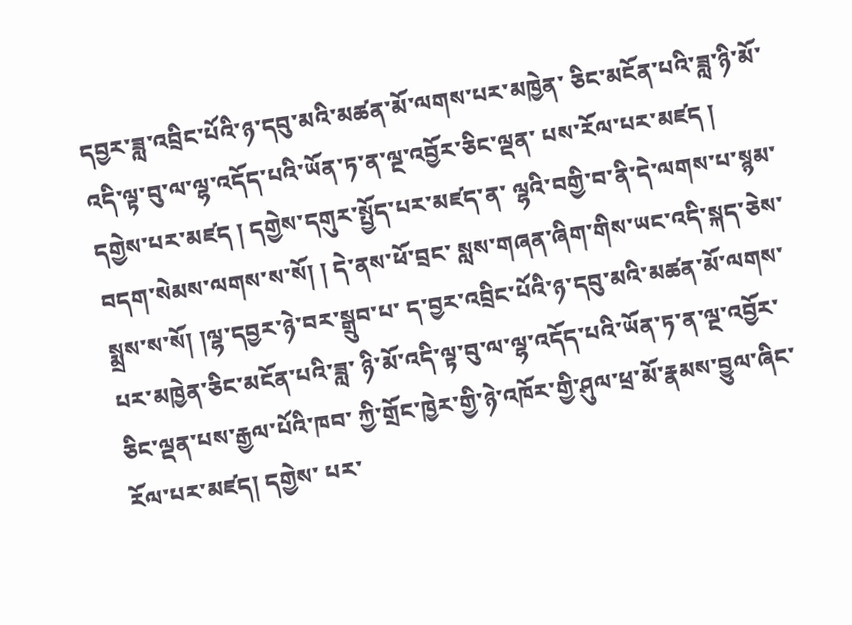དབྱར་ཟླ་འབྲིང་པོའི་ཉ་དབུ་མའི་མཚན་མོ་ལགས་པར་མཁྱེན་ ཅིང་མངོན་པའི་ཟླ་ཉི་མོ་འདི་ལྟ་བུ་ལ་ལྷ་འདོད་པའི་ཡོན་ཏ་ན་ལྔ་འབྱོར་ཅིང་ལྡན་ པས་རོལ་པར་མཛད ། དགྱེས་པར་མཛད ། དགྱེས་དགུར་སྤྱོད་པར་མཛད་ན་ ལྷའི་བགྱི་བ་ནི་དེ་ལགས་པ་སྙམ་བདག་སེམས་ལགས་ས་སོ། ། དེ་ནས་ཕོ་བྲང་ སླས་གཞན་ཞིག་གིས་ཡང་འདི་སྐད་ཅེས་སྨྲས་ས་སོ། །ལྷ་དབྱར་ཉེ་བར་སྒྲུབ་པ་ ད་བྱར་འབྲིང་པོའི་ཉ་དབུ་མའི་མཚན་མོ་ལགས་པར་མཁྱེན་ཅིང་མངོན་པའི་ཟླ་ ཉི་མོ་འདི་ལྟ་བུ་ལ་ལྷ་འདོད་པའི་ཡོན་ཏ་ན་ལྔ་འབྱོར་ཅིང་ལྡན་པས་རྒྱལ་པོའི་ཁབ་ ཀྱི་གྲོང་ཁྱེར་གྱི་ཉེ་འཁོར་གྱི་ཤུལ་ཕྲ་མོ་རྣམས་བྱུལ་ཞིང་རོལ་པར་མཛད། དགྱེས་ པར་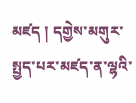མཛད ། དགྱེས་མགུར་སྤྱད་པར་མཛད་ན་ལྷའི་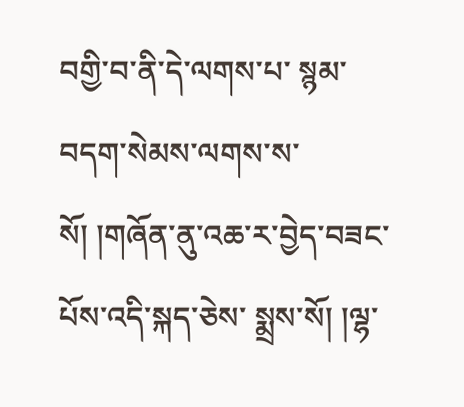བགྱི་བ་ནི་དེ་ལགས་པ་ སྙམ་བདག་སེམས་ལགས་ས་སོ། །གཞོན་ནུ་འཆ་ར་བྱེད་བཟང་པོས་འདི་སྐད་ཅེས་ སྨྲས་སོ། །ལྷ་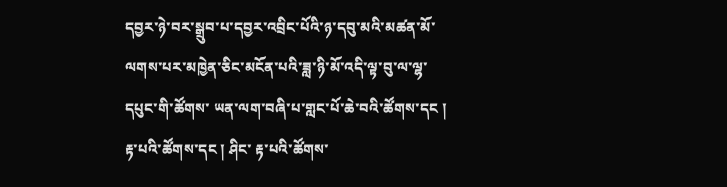དབྱར་ཉེ་བར་སྒྲུབ་པ་དབྱར་འབྲིང་པོའི་ཉ་དབུ་མའི་མཚན་མོ་ ལགས་པར་མཁྱེན་ཅིང་མངོན་པའི་ཟླ་ཉི་མོ་འདི་ལྟ་བུ་ལ་ལྷ་དཔུང་གི་ཚོགས་ ཡན་ལག་བཞི་པ་གླང་པོ་ཆེ་བའི་ཚོགས་དང ། རྟ་པའི་ཚོགས་དང ། ཤིང་ རྟ་པའི་ཚོགས་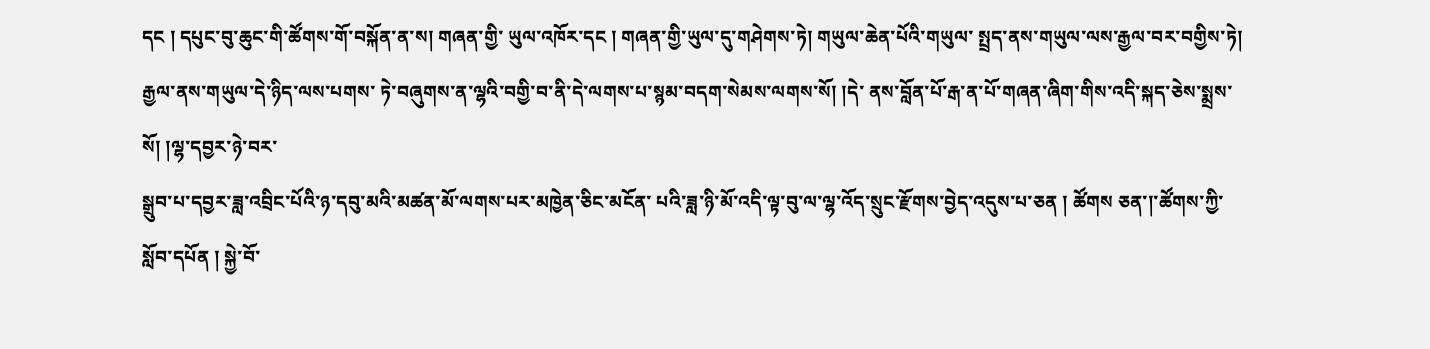དང ། དཔུང་བུ་ཆུང་གི་ཚོགས་གོ་བསྐོན་ན་ས། གཞན་གྱི་ ཡུལ་འཁོར་དང ། གཞན་གྱི་ཡུལ་དུ་གཤེགས་ཏེ། གཡུལ་ཆེན་པོའི་གཡུལ་ སྤྲད་ནས་གཡུལ་ལས་རྒྱལ་བར་བགྱིས་ཏེ། རྒྱལ་ནས་གཡུལ་དེ་ཉིད་ལས་པགས་ ཏེ་བཞུགས་ན་ལྷའི་བགྱི་བ་ནི་དེ་ལགས་པ་སྙམ་བདག་སེམས་ལགས་སོ། །དེ་ ནས་བློན་པོ་རྒ་ན་པོ་གཞན་ཞིག་གིས་འདི་སྐད་ཅེས་སྨྲས་སོ། །ལྷ་དབྱར་ཉེ་བར་
སྒྲུབ་པ་དབྱར་ཟླ་འབྲིང་པོའི་ཉ་དབུ་མའི་མཚན་མོ་ལགས་པར་མཁྱེན་ཅིང་མངོན་ པའི་ཟླ་ཉི་མོ་འདི་ལྟ་བུ་ལ་ལྷ་འོད་སྲུང་རྫོགས་བྱེད་འདུས་པ་ཅན ། ཚོགས ཅན་།་ཚོགས་ཀྱི་སློབ་དཔོན ། སྐྱེ་བོ་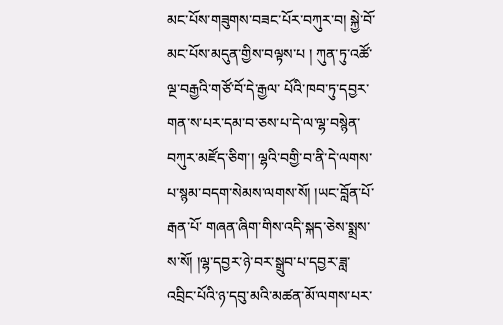མང་པོས་གཟུགས་བཟང་པོར་བཀུར་བ། སྐྱེ་བོ་མང་པོས་མདུན་གྱིས་བལྟས་པ ། ཀུན་ཏུ་འཚོ་ལྔ་བརྒྱའི་གཙོ་བོ་དེ་རྒྱལ་ པོའི་ཁབ་ཏུ་དབྱར་གན་ས་པར་དམ་བ་ཅས་པ་དེ་ལ་ལྷ་བསྙེན་བཀུར་མཛོད་ཅིག་། ལྷའི་བགྱི་བ་ནི་དེ་ལགས་པ་སྙམ་བདག་སེམས་ལགས་སོ། །ཡང་བློན་པོ་རྒན་པོ་ གཞན་ཞིག་གིས་འདི་སྐད་ཅེས་སྨྲས་ས་སོ། །ལྷ་དབྱར་ཉེ་བར་སྒྲུབ་པ་དབྱར་ཟླ་ འབྲིང་པོའི་ཉ་དབུ་མའི་མཚན་མོ་ལགས་པར་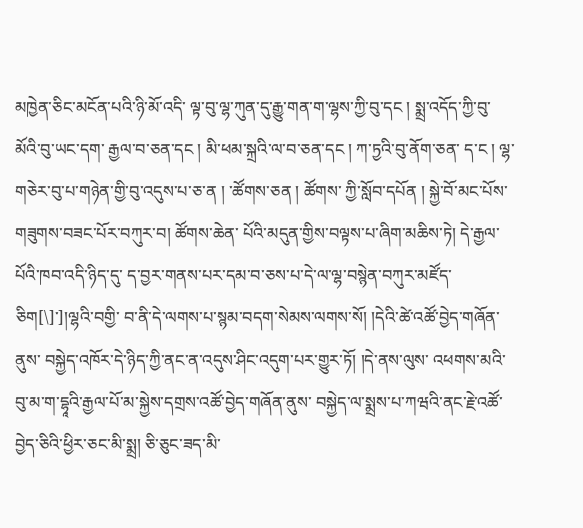མཁྱེན་ཅིང་མངོན་པའི་ཉི་མོ་འདི་ ལྟ་བུ་ལྷ་ཀུན་དུ་རྒྱུ་གན་ག་ལྷས་ཀྱི་བུ་དང ། སྨྲ་འདོད་ཀྱི་བུ་མོའི་བུ་ཡང་དག་ རྒྱལ་བ་ཅན་དང ། མི་ཕམ་སྐྲའི་ལ་བ་ཅན་དང ། ཀ་ཏྱའི་བུ་ནོག་ཅན་ ད་ང ། ལྷ་གཅེར་བུ་པ་གཉེན་གྱི་བུ་འདུས་པ་ཅ་ན ། ་ཚོགས་ཅན ། ཚོགས་ ཀྱི་སློབ་དཔོན ། སྐྱེ་བོ་མང་པོས་གཟུགས་བཟང་པོར་བཀུར་བ། ཚོགས་ཆེན་ པོའི་མདུན་གྱིས་བལྟས་པ་ཞིག་མཆིས་ཏེ། དེ་རྒྱལ་པོའི་ཁབ་འདི་ཉིད་དུ་ ད་བྱར་གནས་པར་དམ་བ་ཅས་པ་དེ་ལ་ལྷ་བསྙེན་བཀུར་མཛོད་ཅིག[\]་]།ལྷའི་བགྱི་ བ་ནི་དེ་ལགས་པ་སྙམ་བདག་སེམས་ལགས་སོ། །དེའི་ཚེ་འཚོ་བྱེད་གཞོན་ནུས་ བསྐྱེད་འཁོར་དེ་ཉིད་ཀྱི་ནང་ན་འདུས་ཤིང་འདུག་པར་གྱུར་ཏོ། །དེ་ནས་ལུས་ འཕགས་མའི་བུ་མ་ག་དྷཱའི་རྒྱལ་པོ་མ་སྐྱེས་དགྲས་འཚོ་བྱེད་གཞོན་ནུས་ བསྐྱེད་ལ་སྨྲས་པ་ཀཝའི་ནང་རྗེ་འཚོ་བྱེད་ཅིའི་ཕྱིར་ཅང་མི་སྨྲ། ཅི་ཅུང་ཟད་མི་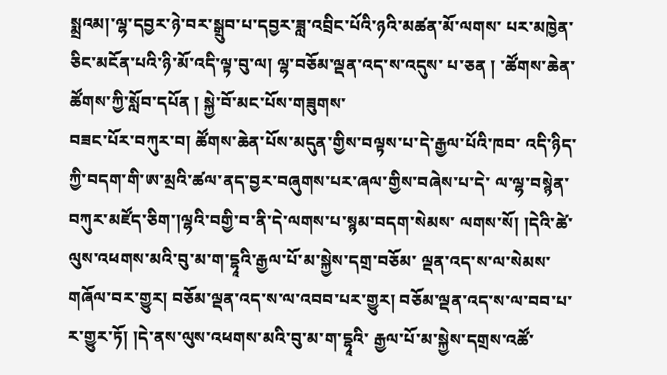སྨྲའམ།་ལྷ་དབྱར་ཉེ་བར་སྒྲུབ་པ་དབྱར་ཟླ་འབྲིང་པོའི་ཉའི་མཚན་མོ་ལགས་ པར་མཁྱེན་ཅིང་མངོན་པའི་ཉི་མོ་འདི་ལྟ་བུ་ལ། ལྷ་བཅོམ་ལྡན་འད་ས་འདུས་ པ་ཅན ། ་ཚོགས་ཆེན་ཚོགས་ཀྱི་སློབ་དཔོན ། སྐྱེ་བོ་མང་པོས་གཟུགས་
བཟང་པོར་བཀུར་བ། ཚོགས་ཆེན་པོས་མདུན་གྱིས་བལྟས་པ་དེ་རྒྱལ་པོའི་ཁབ་ འདི་ཉིད་ཀྱི་བདག་གི་ཨ་མྲའི་ཚལ་ནད་བྱར་བཞུགས་པར་ཞལ་གྱིས་བཞེས་པ་དེ་ ལ་ལྷ་བསྙེན་བཀུར་མཛོད་ཅིག་།ལྷའི་བགྱི་བ་ནི་དེ་ལགས་པ་སྙམ་བདག་སེམས་ ལགས་སོ། །དེའི་ཚེ་ལུས་འཕགས་མའི་བུ་མ་ག་དྷཱའི་རྒྱལ་པོ་མ་སྐྱེས་དགྲ་བཅོམ་ ལྡན་འད་ས་ལ་སེམས་གཞོལ་བར་གྱུར། བཅོམ་ལྡན་འད་ས་ལ་འབབ་པར་གྱུར། བཅོམ་ལྡན་འད་ས་ལ་བབ་པ་ར་གྱུར་ཏོ། །དེ་ནས་ལུས་འཕགས་མའི་བུ་མ་ག་དྷཱའི་ རྒྱལ་པོ་མ་སྐྱེས་དགྲས་འཚོ་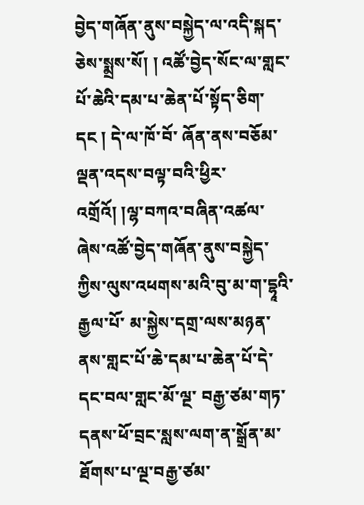བྱེད་གཞོན་ནུས་བསྐྱེད་ལ་འདི་སྐད་ཅེས་སྨྲས་སོ། ། འཚོ་བྱེད་སོང་ལ་གླང་པོ་ཆེའི་དམ་པ་ཆེན་པོ་སྟོད་ཅིག་དང ། དེ་ལ་ཁོ་བོ་ ཞོན་ནས་བཅོམ་ལྡན་འདས་བལྟ་བའི་ཕྱིར་འགྲོའོ། །ལྷ་བཀའ་བཞིན་འཚལ་ ཞེས་འཚོ་བྱེད་གཞོན་ནུས་བསྐྱེད་ཀྱིས་ལུས་འཕགས་མའི་བུ་མ་ག་དྷཱའི་རྒྱལ་པོ་ མ་སྐྱེས་དགྲ་ལས་མཉན་ནས་གླང་པོ་ཆེ་དམ་པ་ཆེན་པོ་དེ་དང་བལ་གླང་མོ་ལྔ་ བརྒྱ་ཙམ་གཏ་དནས་ཕོ་བྲང་སླས་ལག་ན་སྒྲོན་མ་ཐོགས་པ་ལྔ་བརྒྱ་ཙམ་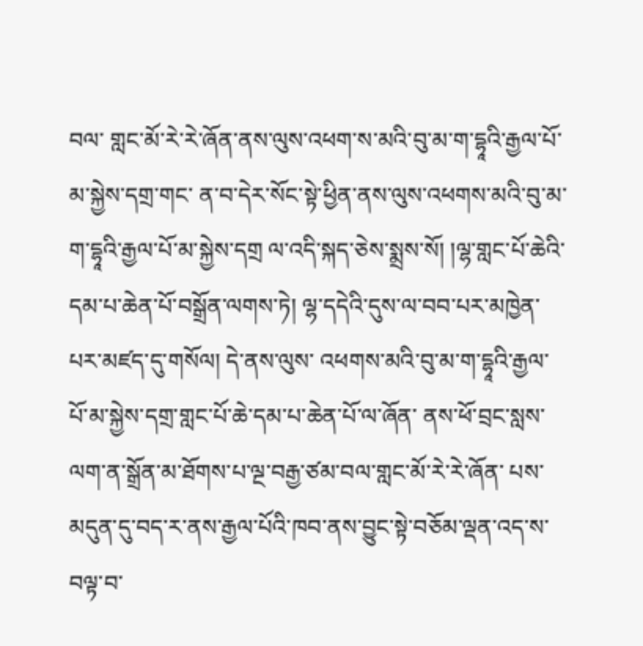བལ་ གླང་མོ་རེ་རེ་ཞོན་ནས་ལུས་འཕག་ས་མའི་བུ་མ་ག་དྷཱའི་རྒྱལ་པོ་མ་སྐྱེས་དགྲ་གང་ ན་བ་དེར་སོང་སྟེ་ཕྱིན་ནས་ལུས་འཕགས་མའི་བུ་མ་ག་དྷཱའི་རྒྱལ་པོ་མ་སྐྱེས་དགྲ ལ་འདི་སྐད་ཅེས་སྨྲས་སོ། །ལྷ་གླང་པོ་ཆེའི་དམ་པ་ཆེན་པོ་བསྒྲོན་ལགས་ཏེ། ལྷ་དདེའི་དུས་ལ་བབ་པར་མཁྱེན་པར་མཛད་དུ་གསོལ། དེ་ནས་ལུས་ འཕགས་མའི་བུ་མ་ག་དྷཱའི་རྒྱལ་པོ་མ་སྐྱེས་དགྲ་གླང་པོ་ཆེ་དམ་པ་ཆེན་པོ་ལ་ཞོན་ ནས་ཕོ་བྲང་སླས་ལག་ན་སྒྲོན་མ་ཐོགས་པ་ལྔ་བརྒྱ་ཙམ་བལ་གླང་མོ་རེ་རེ་ཞོན་ པས་མདུན་དུ་བད་ར་ནས་རྒྱལ་པོའི་ཁབ་ནས་བྱུང་སྟེ་བཅོམ་ལྡན་འད་ས་བལྟ་བ་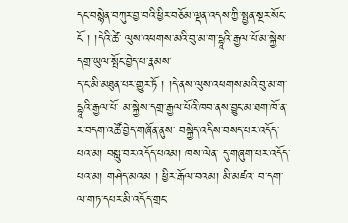དང་བསྙེན་བཀུར་བྱ་བའི་ཕྱིར་བཅོམ་ལྡན་འདས་ཀྱི་སྤྱན་སྔར་སོང་ངོ ། །དེའི་ཚེ་ ལུས་འཕགས་མའི་བུ་མ་ག་དྷཱའི་རྒྱལ་པོ་མ་སྐྱེས་དགྲ་ཡུལ་སྤོང་བྱེད་པ་རྣམས་
ད་ང་མི་མཐུན་པར་གྱུར་ཏོ ། །དེ་ནས་ལུས་འཕགས་མའི་བུ་མ་ག་དྷཱའི་རྒྱལ་པོ་ མ་སྐྱེས་དགྲ་རྒྱལ་པོའི་ཁབ་ནས་བྱུང་མ་ཐག་ཁོ་ན་ར་བདག་འཚོ་བྱེད་གཞོན་ནུས་ བསྐྱེད་འདིས་བསད་པར་འདོད་པའ་མ། བསླུ་བར་འདོད་པའམ། ཁས་ལེན་ དུ་གཞུག་པར་འདོད་པའ་མ། གཤེད་མའམ ། ཕྱིར་རྒོལ་བའམ། མི་མཛའ་ བ་དག་ལ་གཏ་དཔར་མི་འདོད་གྲང་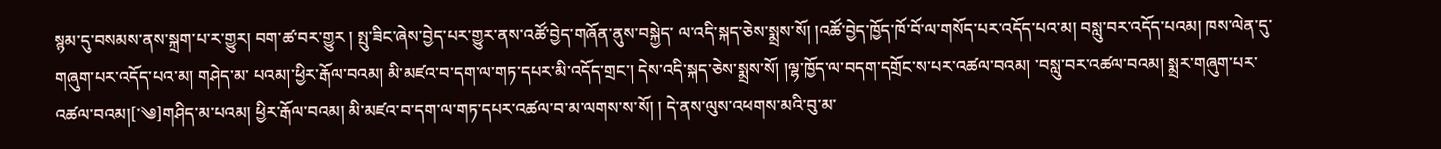སྙམ་དུ་བསམས་ནས་སྐྲག་པ་ར་གྱུར། བག་ཚ་བར་གྱུར ། སྤུ་ཟིང་ཞེས་བྱེད་པར་གྱུར་ནས་འཚོ་བྱེད་གཞོན་ནུས་བསྐྱེད་ ལ་འདི་སྐད་ཅེས་སྨྲས་སོ། །འཚོ་བྱེད་ཁྱོད་ཁོ་བོ་ལ་གསོད་པར་འདོད་པའ་མ། བསླུ་བར་འདོད་པའམ། ཁས་ལེན་དུ་གཞུག་པར་འདོད་པའ་མ། གཤེད་མ་ པའམ།་ཕྱིར་རྒོལ་བའམ། མི་མཛའ་བ་དག་ལ་གཏ་དཔར་མི་འདོད་གྲང་། དེས་འདི་སྐད་ཅེས་སྨྲས་སོ། །ལྷ་ཁྱོད་ལ་བདག་དགྲོང་ས་པར་འཚལ་བའམ། ་བསླུ་བར་འཚལ་བའམ། སྨྲར་གཞུག་པར་འཚལ་བའམ།[་༄]གཤིད་མ་པའམ། ཕྱིར་རྒོལ་བའམ། མི་མཛའ་བ་དག་ལ་གཏ་དཔར་འཚལ་བ་མ་ལགས་ས་སོ། ། དེ་ནས་ལུས་འཕགས་མའི་བུ་མ་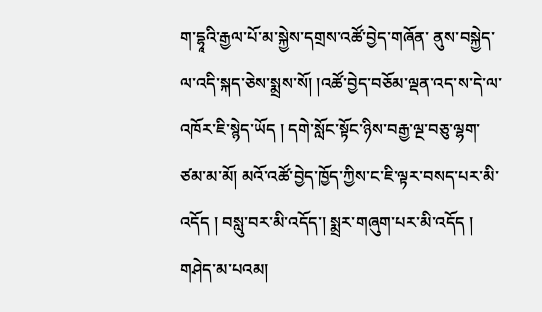ག་དྷཱའི་རྒྱལ་པོ་མ་སྐྱེས་དགྲས་འཚོ་བྱེད་གཞོན་ ནུས་བསྐྱེད་ལ་འདི་སྐད་ཅེས་སྨྲས་སོ། །འཚོ་བྱེད་བཅོམ་ལྡན་འད་ས་དེ་ལ་ འཁོར་ཇི་སྙེད་ཡོད ། དགེ་སློང་སྟོང་ཉིས་བརྒྱ་ལྔ་བཅུ་ལྷག་ཙམ་མ་མོ། མའོ་འཚོ་བྱེད་ཁྱོད་ཀྱིས་ང་ཇི་ལྟར་བསད་པར་མི་འདོད ། བསླུ་བར་མི་འདོད་། སྨྲར་གཞུག་པར་མི་འདོད ། གཤེད་མ་པའམ།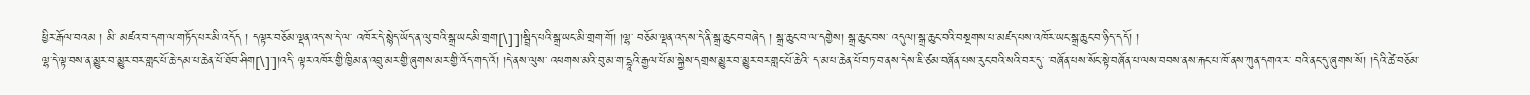ཕྱིར་རྒོལ་བའམ ། མི་ མཛའ་བ་དག་ལ་གཏོད་པར་མི་འདོད ། དལྟར་བཅོམ་ལྡན་འད་ས་དེ་ལ་ འཁོར་དེ་སྙེད་ཡོད་ན་ལུ་བའི་སྒྲ་ཡང་མི་གྲག[\]་]།སྦྲིད་པའི་སྒྲ་ཡང་མི་གྲག་གོ། །ལྷ་ བཅོམ་ལྡན་འད་ས་དེ་ནི་སྒྲ་ཆུང་བ་བཞེད ། སྒྲ་ཆུང་བ་ལ་དགྱེས། སྒྲ་ཆུང་བས་ འདུལ།་སྒྲ་ཆུང་བའི་བསྔགས་པ་མཛད་པས་འཁོར་ཡང་སྒྲ་ཆུང་བ་ཉིད་དདོ། །
ལྷ་དེ་ལྟ་བས་ན་མྱུར་བ་མྱུར་བར་གླང་པོ་ཆེ་དམ་པ་ཆེན་པོ་ཐོབ་ཤིག[\]་]།འདི་ ལྟར་འཁོར་གྱི་ཁྱིམ་ན་འབྲུ་མར་གྱི་ཞུགས་མར་གྱི་འོད་གད་འོ། །དེ་ནས་ལུས་ འཕགས་མའི་བུ་མ་ག་དྷཱའི་རྒྱལ་པོ་མ་སྐྱེས་དགྲས་མྱུར་བ་མྱུར་བར་གླང་པོ་ཆེའི་ ད་མ་པ་ཆེན་པོ་བཏ་བ་ནས་དེས་ཇི་ཙམ་བཞོན་པས་རུང་བའི་སའི་བར་དུ་ ་བཞོན་པས་སོང་སྟེ་བཞོན་པ་ལས་བབས་ནས་རྐང་པ་ཁོ་ནས་ཀུན་དགའ་ར་ བའི་ནང་དུ་ཞུགས་སོ། །དེའི་ཚེ་བཅོམ་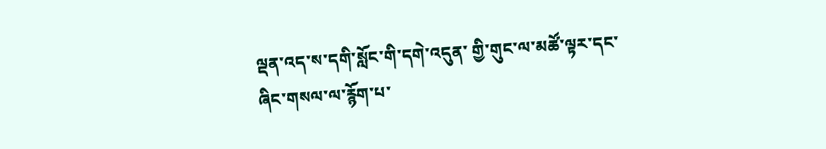ལྡན་འད་ས་དགི་སློང་གི་དགེ་འདུན་ གྱི་གུང་ལ་མཚོ་ལྟར་དང་ཞིང་གསལ་ལ་རྙོག་པ་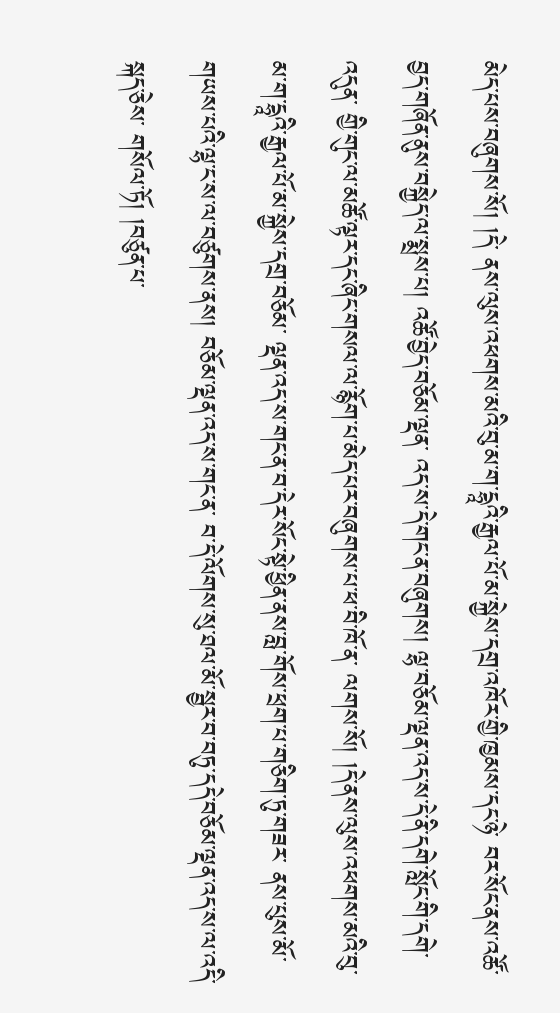མེད་པས་བཞུགས་སོ། །དེ་ ནས་ལུས་འཕགས་མའི་བུ་མ་ག་དྷཱའི་རྒྱལ་པོ་མ་སྐྱེས་དགྲ་འཁོར་གྱི་ཁྱམས་དང་ཉེ་ བར་སོང་ནས་འཚོ་བྱད་གཞོན་ནུས་བསྐྱེད་ལ་སྨྲས་པ། འཚོ་བྱེད་བཅོམ་ལྡན་ འད་ས་དེ་གང་ན་བཞུགས། ལྷ་བཅོམ་ལྡན་འད་ས་དེ་ནི་དགེ་སློང་གི་དགེ་འདུན་ གྱི་གུང་ལ་མཚོ་ལྟར་དང་ཞིང་གསལ་ལ་རྙོག་པ་མེད་པར་བཞུགས་པ་ཕ་བི་ཁོ་ན་ ལགས་སོ། །དེ་ནས་ལུས་འཕགས་མའི་བུ་མ་ག་དྷཱའི་རྒྱལ་པོ་མ་སྐྱེས་དགྲ་བཅོམ་ ལྡན་འད་ས་གང་ན་བ་དེར་སོང་སྟེ་ཕྱིན་ནས་བླ་གོས་ཕྲག་པ་གཅིག་ཏུ་གཟར་ ནས་པུས་མོ་གཡས་པའི་ལྷ་ང་ས་ལ་བཙུགས་ནས། བཅོམ་ལྡན་འད་ས་གང་ན་ བ་དེ་ལོགས་སུ་ཐལ་མོ་སྦྱར་བ་བཏུ་དདེ་བཅོམ་ལྡན་འད་ས་ལ་འདི་སྐད་ཅེས་ གསོལ་ཏོ། །བཙུན་པ་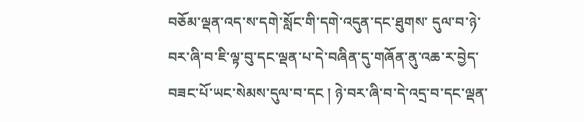བཅོམ་ལྡན་འད་ས་དགེ་སློང་གི་དགེ་འདུན་དང་ཐུགས་ དུལ་བ་ཉེ་བར་ཞི་བ་ཇི་ལྟ་བུ་དང་ལྡན་པ་དེ་བཞིན་དུ་གཞོན་ནུ་འཆ་ར་བྱེད་ བཟང་པོ་ཡང་སེམས་དུལ་བ་དང ། ཉེ་བར་ཞི་བ་དེ་འདྲ་བ་དང་ལྡན་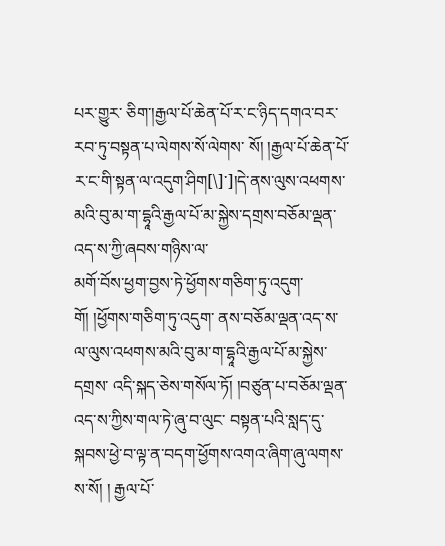པར་གྱུར་ ཅིག་།རྒྱལ་པོ་ཆེན་པོ་ར་ང་ཉིད་དགའ་བར་རབ་ཏུ་བསྟན་པ་ལེགས་སོ་ལེགས་ སོ། །རྒྱལ་པོ་ཆེན་པོ་ར་ང་གི་སྟན་ལ་འདུག་ཤིག[\]་]།དེ་ནས་ལུས་འཕགས་ མའི་བུ་མ་ག་དྷཱའི་རྒྱལ་པོ་མ་སྐྱེས་དགྲས་བཅོམ་ལྡན་འད་ས་ཀྱི་ཞབས་གཉིས་ལ་
མགོ་བོས་ཕྱག་བྱས་ཏེ་ཕྱོགས་གཅིག་ཏུ་འདུག་གོ། །ཕྱོགས་གཅིག་ཏུ་འདུག་ ནས་བཅོམ་ལྡན་འད་ས་ལ་ལུས་འཕགས་མའི་བུ་མ་ག་དྷཱའི་རྒྱལ་པོ་མ་སྐྱེས་དགྲས་ འདི་སྐད་ཅེས་གསོལ་ཏོ། །བཙུན་པ་བཅོམ་ལྡན་འད་ས་ཀྱིས་གལ་ཏེ་ཞུ་བ་ལུང་ བསྟན་པའི་སླད་དུ་སྐབས་ཕྱེ་བ་ལྟ་ན་བདག་ཕྱོགས་འགའ་ཞིག་ཞུ་ལགས་ས་སོ། ། རྒྱལ་པོ་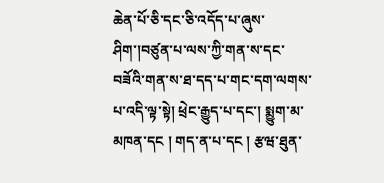ཆེན་པོ་ཅི་དང་ཅི་འདོད་པ་ཞུས་ཤིག་།བཙུན་པ་ལས་ཀྱི་གན་ས་དང་ བཟོའི་གན་ས་ཐ་དད་པ་གང་དག་ལགས་པ་འདི་ལྟ་སྟེ། ཕྲེང་རྒྱུད་པ་དང་། སྨྱུག་མ་མཁན་དང ། གད་ན་པ་དང ། རྩཝ་ཐུན་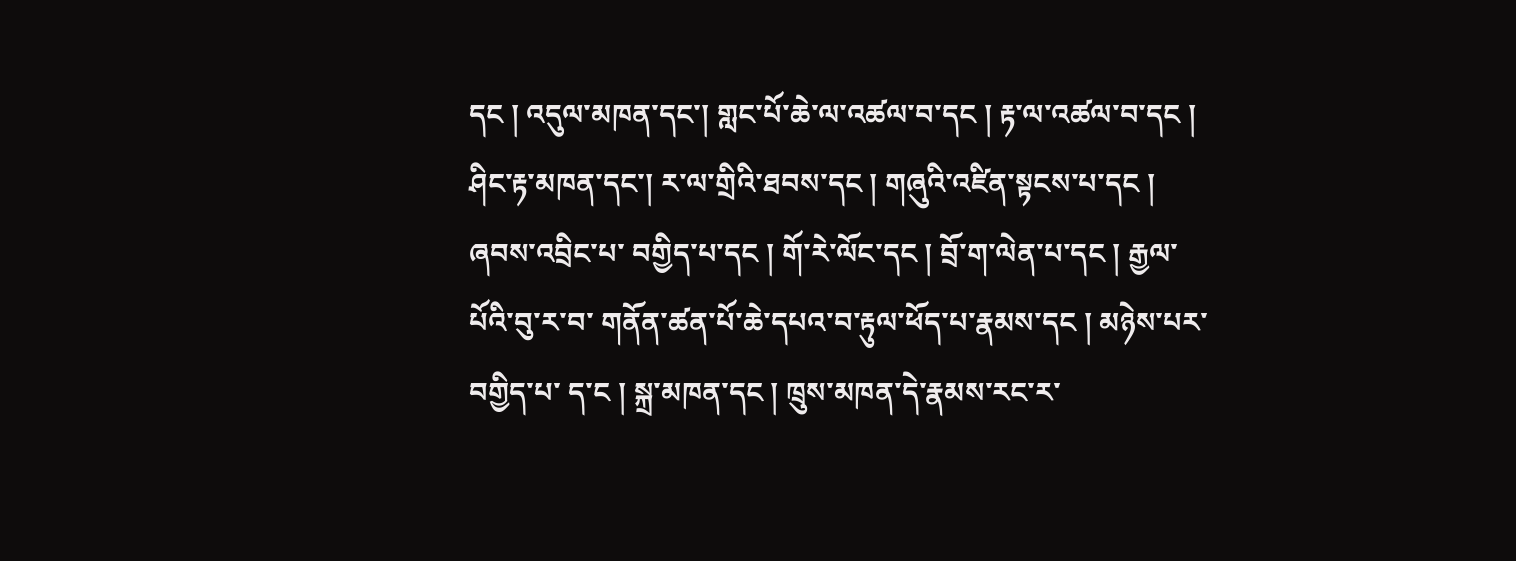དང ། འདུལ་མཁན་དང་། གླང་པོ་ཆེ་ལ་འཚལ་བ་དང ། རྟ་ལ་འཚལ་བ་དང ། ཤིང་རྟ་མཁན་དང་། ར་ལ་གྲིའི་ཐབས་དང ། གཞུའི་འཛིན་སྟངས་པ་དང ། ཞབས་འབྲིང་པ་ བགྱིད་པ་དང ། གོ་རེ་ལོང་དང ། བྲོ་ག་ལེན་པ་དང ། རྒྱལ་པོའི་བུ་ར་བ་ གནོན་ཚན་པོ་ཆེ་དཔའ་བ་རྟུལ་ཕོད་པ་རྣམས་དང ། མཉེས་པར་བགྱིད་པ་ ད་ང ། སྐྲ་མཁན་དང ། ཁྲུས་མཁན་དེ་རྣམས་རང་ར་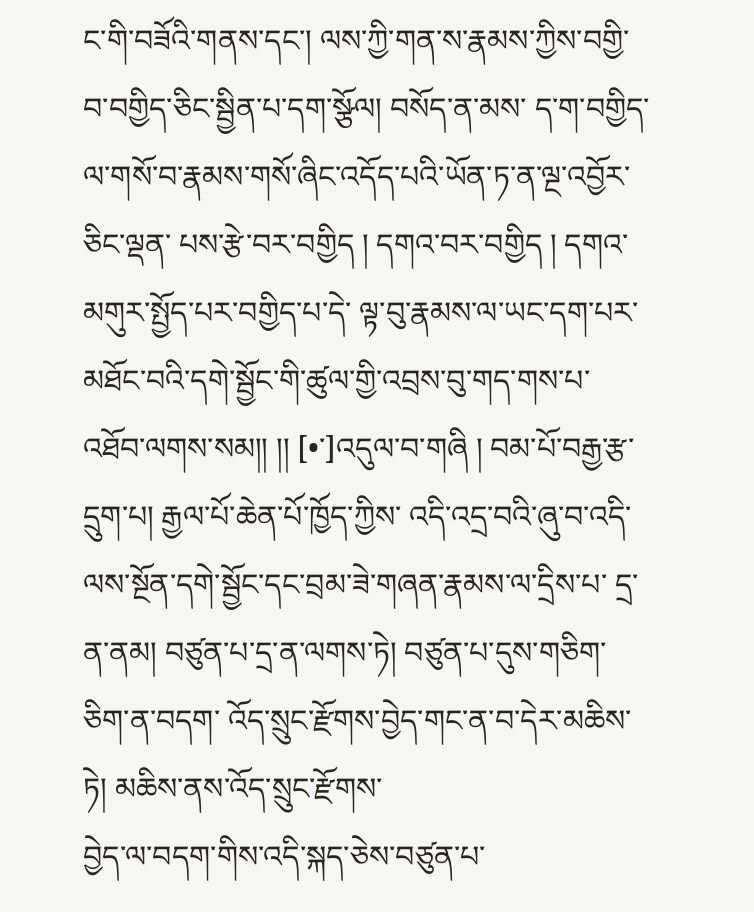ང་གི་བཟོའི་གནས་དང་། ལས་ཀྱི་གན་ས་རྣམས་ཀྱིས་བགྱི་བ་བགྱིད་ཅིང་སྦྱིན་པ་དག་སྩོལ། བསོད་ན་མས་ ད་ག་བགྱིད་ལ་གསོ་བ་རྣམས་གསོ་ཞིང་འདོད་པའི་ཡོན་ཏ་ན་ལྔ་འབྱོར་ཅིང་ལྡན་ པས་རྩེ་བར་བགྱིད ། དགའ་བར་བགྱིད ། དགའ་མགུར་སྤྱོད་པར་བགྱིད་པ་དེ་ ལྟ་བུ་རྣམས་ལ་ཡང་དག་པར་མཐོང་བའི་དགེ་སྦྱོང་གི་ཚུལ་གྱི་འབྲས་བུ་གད་གས་པ་ འཐོབ་ལགས་སམ།། །། [•་]འདུལ་བ་གཞི ། བམ་པོ་བརྒྱ་རྩ་དྲུག་པ། རྒྱལ་པོ་ཆེན་པོ་ཁྱོད་ཀྱིས་ འདི་འདྲ་བའི་ཞུ་བ་འདི་ལས་སྔོན་དགེ་སྦྱོང་དང་བྲམ་ཟེ་གཞན་རྣམས་ལ་དྲིས་པ་ དྲ་ན་ནམ། བཙུན་པ་དྲ་ན་ལགས་ཏེ། བཙུན་པ་དུས་གཅིག་ཅིག་ན་བདག་ འོད་སྲུང་རྫོགས་བྱེད་གང་ན་བ་དེར་མཆིས་ཏེ། མཆིས་ནས་འོད་སྲུང་རྫོགས་
བྱེད་ལ་བདག་གིས་འདི་སྐད་ཅེས་བཙུན་པ་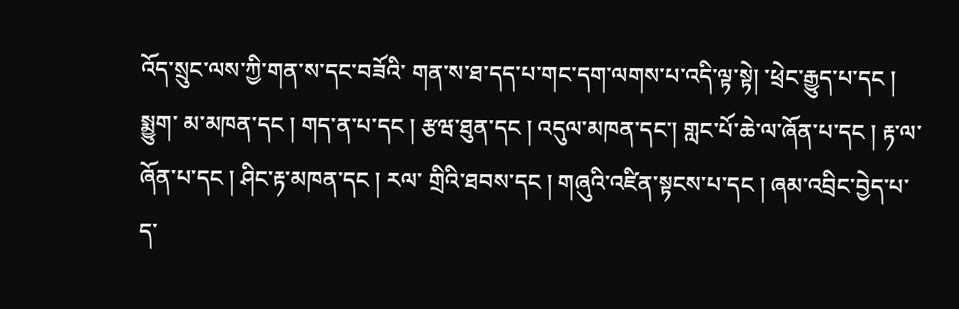འོད་སྲུང་ལས་ཀྱི་གན་ས་དང་བཟོའི་ གན་ས་ཐ་དད་པ་གང་དག་ལགས་པ་འདི་ལྟ་སྟེ། ་ཕྲེང་རྒྱུད་པ་དང ། སྨྱུག་ མ་མཁན་དང ། གད་ན་པ་དང ། རྩཝ་ཐུན་དང ། འདུལ་མཁན་དང་། གླང་པོ་ཆེ་ལ་ཞོན་པ་དང ། རྟ་ལ་ཞོན་པ་དང ། ཤིང་རྟ་མཁན་དང ། རལ་ གྲིའི་ཐབས་དང ། གཞུའི་འཛིན་སྟངས་པ་དང ། ཞམ་འབྲིང་བྱེད་པ་ ད་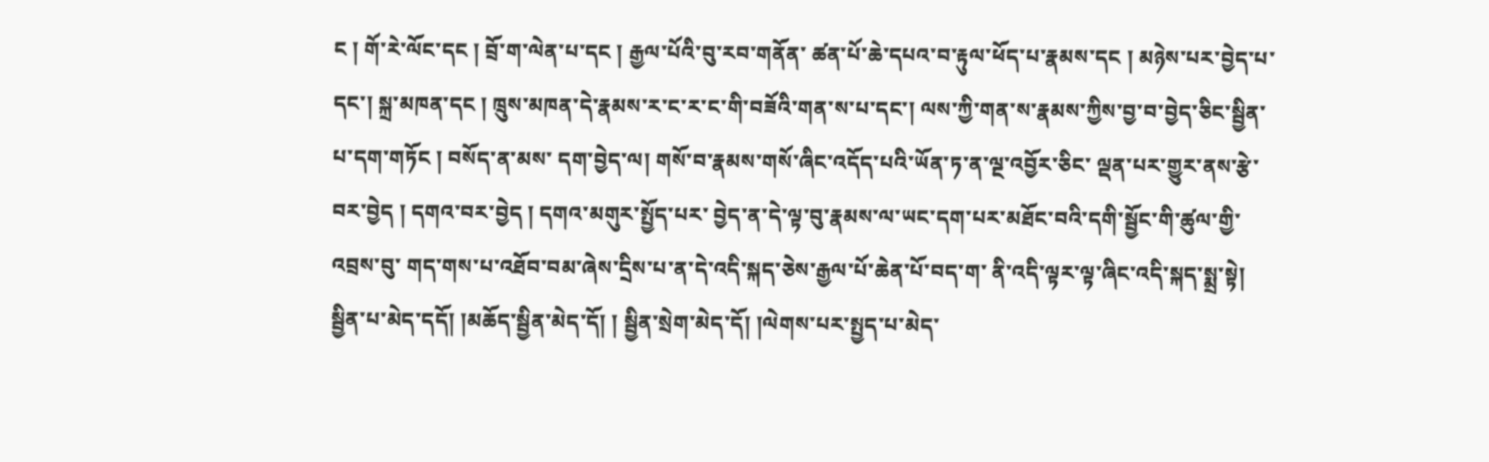ང ། གོ་རེ་ལོང་དང ། བྲོ་ག་ལེན་པ་དང ། རྒྱལ་པོའི་བུ་རབ་གནོན་ ཚན་པོ་ཆེ་དཔའ་བ་རྟུལ་ཕོད་པ་རྣམས་དང ། མཉེས་པར་བྱེད་པ་དང་། སྐྲ་མཁན་དང ། ཁྲུས་མཁན་དེ་རྣམས་ར་ང་ར་ང་གི་བཟོའི་གན་ས་པ་དང་། ལས་ཀྱི་གན་ས་རྣམས་ཀྱིས་བྱ་བ་བྱེད་ཅིང་སྦྱིན་པ་དག་གཏོང ། བསོད་ན་མས་ དག་བྱེད་ལ། གསོ་བ་རྣམས་གསོ་ཞིང་འདོད་པའི་ཡོན་ཏ་ན་ལྔ་འབྱོར་ཅིང་ ལྡན་པར་གྱུར་ནས་རྩེ་བར་བྱེད ། དགའ་བར་བྱེད ། དགའ་མགུར་སྤྱོད་པར་ བྱེད་ན་དེ་ལྟ་བུ་རྣམས་ལ་ཡང་དག་པར་མཐོང་བའི་དགི་སྦྱོང་གི་ཚུལ་གྱི་འབྲས་བུ་ གད་གས་པ་འཐོབ་བམ་ཞེས་དྲིས་པ་ན་དེ་འདི་སྐད་ཅེས་རྒྱལ་པོ་ཆེན་པོ་བད་ག་ ནི་འདི་ལྟར་ལྟ་ཞིང་འདི་སྐད་སྨྲ་སྟེ། སྦྱིན་པ་མེད་དདོ། །མཆོད་སྦྱིན་མེད་དོ། ། སྦྱིན་སྲེག་མེད་དོ། །ལེགས་པར་སྤྱད་པ་མེད་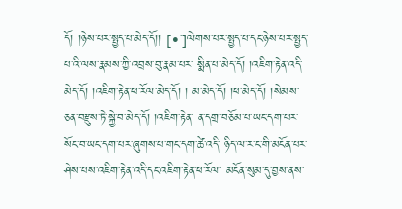དོ། །ཉེས་པར་སྤྱད་པ་མེད་དོ།། [•་]ལེགས་པར་སྤྱད་པ་དང་ཉེས་པར་སྤྱད་པ་འི་ལས་རྣམས་ཀྱི་འབྲས་བུ་རྣམ་པར་ སྨིན་པ་མེད་དོ། །འཇིག་རྟེན་འདི་མེད་དོ། །འཇིག་རྟེན་ཕ་རོལ་མེད་དོ། ། མ་མེད་དོ། །ཕ་མེད་དོ། །སེམས་ཅན་བརྫུས་ཏེ་སྐྱེ་བ་མེད་དོ། །འཇིག་རྟེན་ ན་དགྲ་བཅོམ་པ་ཡང་དག་པར་སོང་བ་ཡང་དག་པར་ཞུགས་པ་གང་དག་ཚེ་འདི་ ཉིད་ལ་ར་ང་གི་མངོན་པར་ཤེས་པས་འཇིག་རྟེན་འདི་དང་འཇིག་རྟེན་ཕ་རོལ་ མངོན་སུམ་དུ་བྱས་ནས་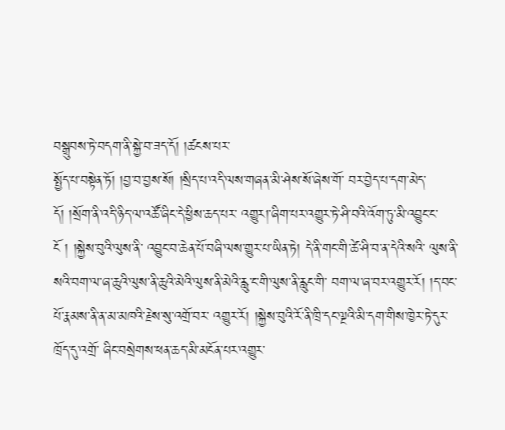བསྒྲུབས་ཏེ་བདག་ནི་སྐྱེ་བ་ཟད་དོ། །ཚངས་པར་
སྤྱོད་པ་བསྟེན་ཏོ། །བྱ་བ་བྱས་སོ། །སྲིད་པ་འདི་ལས་གཞན་མི་ཤེས་སོ་ཞེས་གོ་ བར་བྱེད་པ་དག་མེད་དོ། །སྲོག་ནི་འདི་ཉིད་ལ་འཚོ་ཞིང་དེ་ཕྱིས་ཆད་པར་ འགྱུར།་ཞིག་པར་འགྱུར་ཏེ་ཤི་བའི་འོག་ཏུ་མི་འབྱུང་ང་ངོ ། །སྐྱེས་བུའི་ལུས་ནི་ འབྱུང་བ་ཆེན་པོ་བཞི་ལས་གྱུར་པ་ཡིན་ཏེ། དེ་ནི་གང་གི་ཚེ་ཤི་བ་ན་དེའི་སའི་ ལུས་ནི་སའི་བག་ལ་ཞ་ཆུའི་ལུས་ནི་ཆུའི་མེའི་ལུས་ནི་མེའི་རླུ་ང་གི་ལུས་ནི་རླུང་གི་ བག་ལ་ཞ་བར་འགྱུར་རོ། །ད་བང་པོ་རྣམས་ནི་ན་མ་མཁའི་རྗེས་སུ་འགྲོ་བར་ འགྱུར་རོ། །སྐྱེས་བུའི་རོ་ནི་ཁྲི་དང་ལྔའི་མི་དག་གིས་ཁྱེར་ཏེ་དུར་ཁྲོད་དུ་འགྲོ་ ཞིང་བསྲེགས་ཕན་ཆད་མི་མངོན་པར་འགྱུར་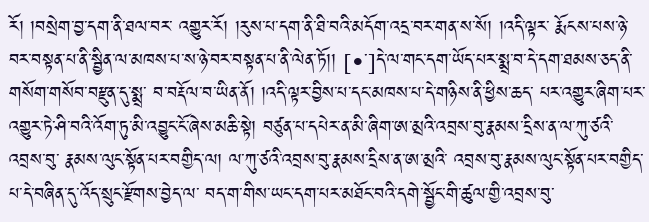རོ། །བསྲེག་བྱ་དག་ནི་ཐལ་བར་ འགྱུར་རོ། །རུས་པ་དག་ནི་ཐི་བའི་མདོག་འདྲ་བར་གན་ས་སོ། །འདི་ལྟར་ རྨོངས་པས་ཉེ་བར་བསྟན་པ་ནི་སྦྱིན་ལ་མཁས་པ་ས་ཉེ་བར་བསྟན་པ་ནི་ལེན་ཏོ།། [•་]དེ་ལ་གང་དག་ཡོད་པར་སྨྲ་བ་དེ་དག་ཐམས་ཅད་ནི་གསོག་གསོབ་བརྫུན་དུ་སྨྲ་ བ་བརྡོལ་བ་ཡིན་ནོ། །འདི་ལྟར་བྱིས་པ་དང་མཁས་པ་དེ་གཉིས་ནི་ཕྱིས་ཆད་ པར་འགྱུར་ཞིག་པར་འགྱུར་ཏེ་ཤི་བའི་འོག་ཏུ་མི་འབྱུང་ངོ་ཞེས་མཆི་སྟེ། བཙུན་པ་དཔེར་ན་མི་ཞིག་ཨ་མྲའི་འབྲས་བུ་རྣམས་དྲིས་ན་ལ་ཀུ་ཙའི་འབྲས་བུ་ རྣམས་ལུང་སྟོན་པར་བགྱིད་ལ། ལ་ཀུ་ཙའི་འབྲས་བུ་རྣམས་དྲིས་ན་ཨ་མྲའི་ འབྲས་བུ་རྣམས་ལུང་སྟོན་པར་བགྱིད་པ་དེ་བཞིན་དུ་འོད་སྲུང་རྫོགས་བྱེད་ལ་ བད་ག་གིས་ཡང་དག་པར་མཐོང་བའི་དགེ་སྦྱོང་གི་ཚུལ་གྱི་འབྲས་བུ་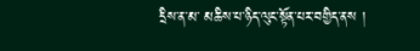དྲིས་ན་མ་ མཆིས་པ་ཉིད་ལུང་སྟོན་པར་བགྱིད་ནས །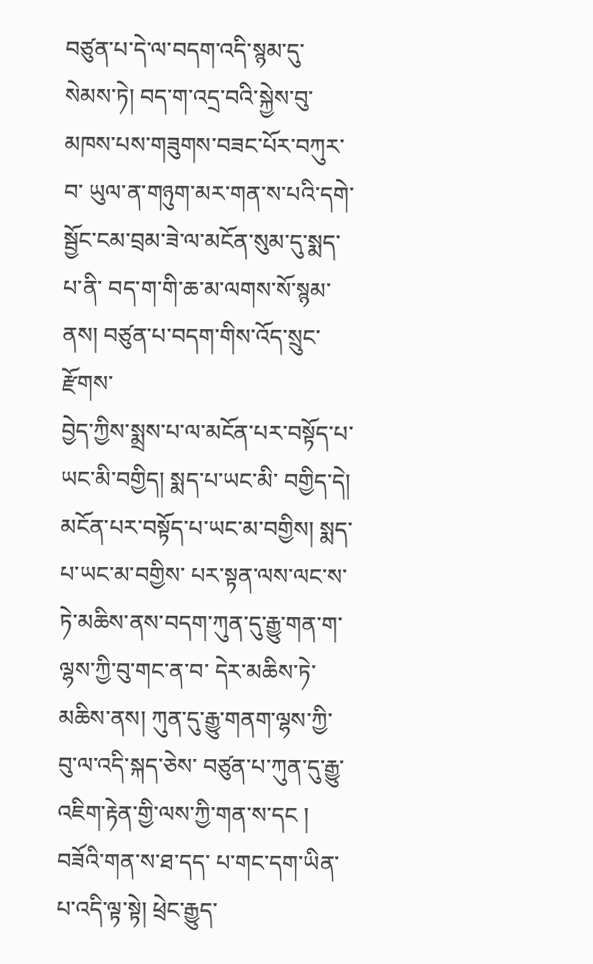བཙུན་པ་དེ་ལ་བདག་འདི་སྙམ་དུ་ སེམས་ཏེ། བད་ག་འདྲ་བའི་སྐྱེས་བུ་མཁས་པས་གཟུགས་བཟང་པོར་བཀུར་བ་ ཡུལ་ན་གཉུག་མར་གན་ས་པའི་དགེ་སྦྱོང་ངམ་བྲམ་ཟེ་ལ་མངོན་སུམ་དུ་སྨད་པ་ནི་ བད་ག་གི་ཆ་མ་ལགས་སོ་སྙམ་ནས། བཙུན་པ་བདག་གིས་འོད་སྲུང་རྫོགས་
བྱེད་ཀྱིས་སྨྲས་པ་ལ་མངོན་པར་བསྟོད་པ་ཡང་མི་བགྱིད། སྨད་པ་ཡང་མི་ བགྱིད་དེ། མངོན་པར་བསྟོད་པ་ཡང་མ་བགྱིས། སྨད་པ་ཡང་མ་བགྱིས་ པར་སྟན་ལས་ལང་ས་ཏེ་མཆིས་ནས་བདག་ཀུན་དུ་རྒྱུ་གན་ག་ལྷས་ཀྱི་བུ་གང་ན་བ་ དེར་མཆིས་ཏེ་མཆིས་ནས། ཀུན་དུ་རྒྱུ་གནག་ལྷས་ཀྱི་བུ་ལ་འདི་སྐད་ཅེས་ བཙུན་པ་ཀུན་དུ་རྒྱུ་འཇིག་རྟེན་གྱི་ལས་ཀྱི་གན་ས་དང ། བཟོའི་གན་ས་ཐ་དད་ པ་གང་དག་ཡིན་པ་འདི་ལྟ་སྟེ། ཕྲེང་རྒྱུད་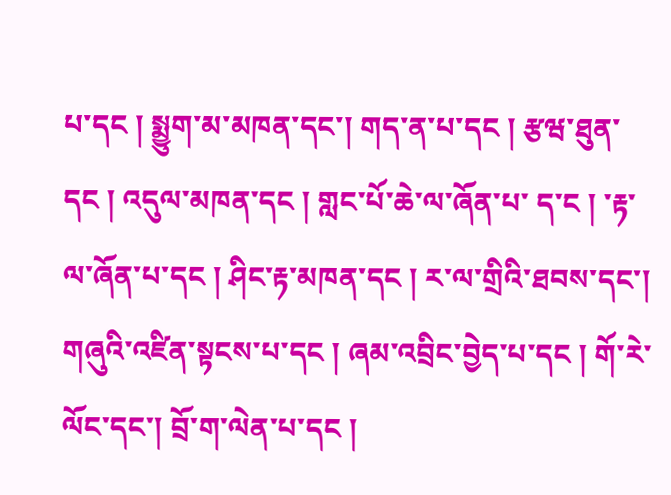པ་དང ། སྨྱུག་མ་མཁན་དང་། གད་ན་པ་དང ། རྩཝ་ཐུན་དང ། འདུལ་མཁན་དང ། གླང་པོ་ཆེ་ལ་ཞོན་པ་ ད་ང ། ་རྟ་ལ་ཞོན་པ་དང ། ཤིང་རྟ་མཁན་དང ། ར་ལ་གྲིའི་ཐབས་དང་། གཞུའི་འཛིན་སྟངས་པ་དང ། ཞམ་འབྲིང་བྱེད་པ་དང ། གོ་རེ་ལོང་དང་། བྲོ་ག་ལེན་པ་དང །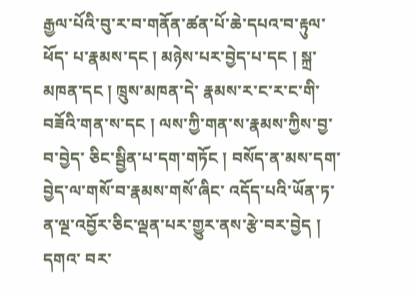རྒྱལ་པོའི་བུ་ར་བ་གནོན་ཚན་པོ་ཆེ་དཔའ་བ་རྟུལ་ཕོད་ པ་རྣམས་དང ། མཉེས་པར་བྱེད་པ་དང ། སྐྲ་མཁན་དང ། ཁྲུས་མཁན་དེ་ རྣམས་ར་ང་ར་ང་གི་བཟོའི་གན་ས་དང ། ལས་ཀྱི་གན་ས་རྣམས་ཀྱིས་བྱ་བ་བྱེད་ ཅིང་སྦྱིན་པ་དག་གཏོང ། བསོད་ན་མས་དག་བྱེད་ལ་གསོ་བ་རྣམས་གསོ་ཞིང་ འདོད་པའི་ཡོན་ཏ་ན་ལྔ་འབྱོར་ཅིང་ལྡན་པར་གྱུར་ནས་རྩེ་བར་བྱེད ། དགའ་ བར་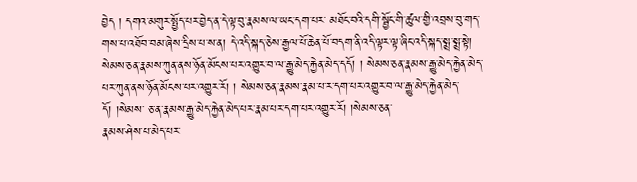བྱེད ། དགའ་མགུར་སྤྱོད་པར་བྱེད་ན་དེ་ལྟ་བུ་རྣམས་ལ་ཡང་དག་པར་ མཐོང་བའི་དགི་སྦྱོང་གི་ཚུལ་གྱི་འབྲས་བུ་གད་གས་པ་འཐོབ་བམ་ཞེས་དྲིས་པ་ས་ན། དེ་འདི་སྐད་ཅེས་རྒྱལ་པོ་ཆེན་པོ་བདག་ནི་འདི་ལྟར་ལྟ་ཞིང་འདི་སྐད་སྨྲ་སྨྲ་སྟེ། སེམས་ཅན་རྣམས་ཀུན་ནས་ཉོན་མོངས་པར་འགྱུར་བ་ལ་རྒྱུ་མེད་རྐྱེན་མེད་དདོ། ། སེམས་ཅན་རྣམས་རྒྱུ་མེད་རྐྱེན་མེད་པར་ཀུན་ནས་ཉོན་མོངས་པར་འགྱུར་རོ། ། སེམས་ཅན་རྣམས་རྣམ་པ་ར་དག་པར་འགྱུར་བ་ལ་རྒྱུ་མེད་རྐྱེན་མེད་དོ། །སེམས་ ཅ་ན་རྣམས་རྒྱུ་མེད་རྐྱེན་མེད་པར་རྣམ་པར་དག་པར་འགྱུར་རོ། །སེམས་ཅན་
རྣམས་ཤེས་པ་མེད་པར་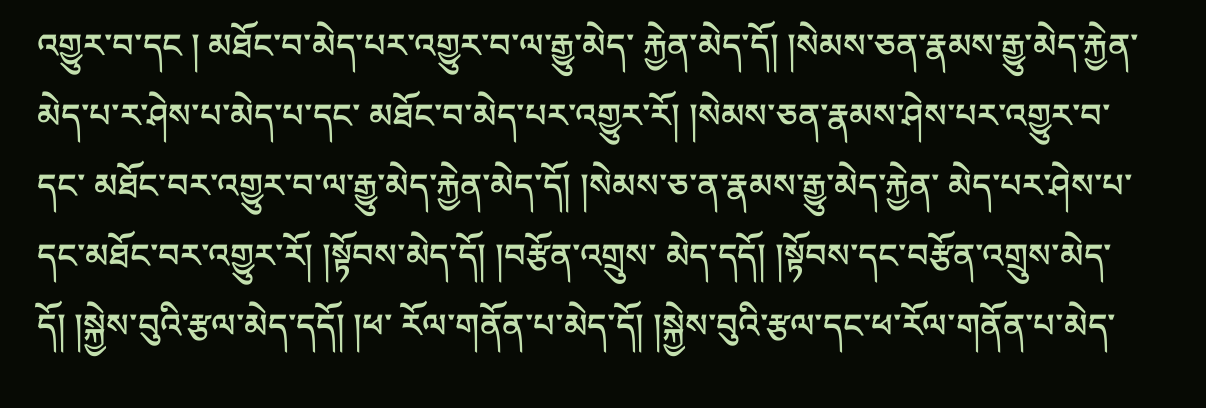འགྱུར་བ་དང ། མཐོང་བ་མེད་པར་འགྱུར་བ་ལ་རྒྱུ་མེད་ རྐྱེན་མེད་དོ། །སེམས་ཅན་རྣམས་རྒྱུ་མེད་རྐྱེན་མེད་པ་ར་ཤེས་པ་མེད་པ་དང་ མཐོང་བ་མེད་པར་འགྱུར་རོ། །སེམས་ཅན་རྣམས་ཤེས་པར་འགྱུར་བ་དང་ མཐོང་བར་འགྱུར་བ་ལ་རྒྱུ་མེད་རྐྱེན་མེད་དོ། །སེམས་ཅ་ན་རྣམས་རྒྱུ་མེད་རྐྱེན་ མེད་པར་ཤེས་པ་དང་མཐོང་བར་འགྱུར་རོ། །སྟོབས་མེད་དོ། །བརྩོན་འགྲུས་ མེད་དདོ། །སྟོབས་དང་བརྩོན་འགྲུས་མེད་དོ། །སྐྱེས་བུའི་རྩལ་མེད་དདོ། །ཕ་ རོལ་གནོན་པ་མེད་དོ། །སྐྱེས་བུའི་རྩལ་དང་ཕ་རོལ་གནོན་པ་མེད་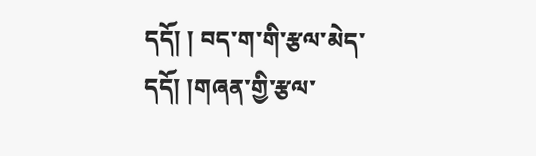དདོ། ། བད་ག་གི་རྩལ་མེད་དདོ། །གཞན་གྱི་རྩལ་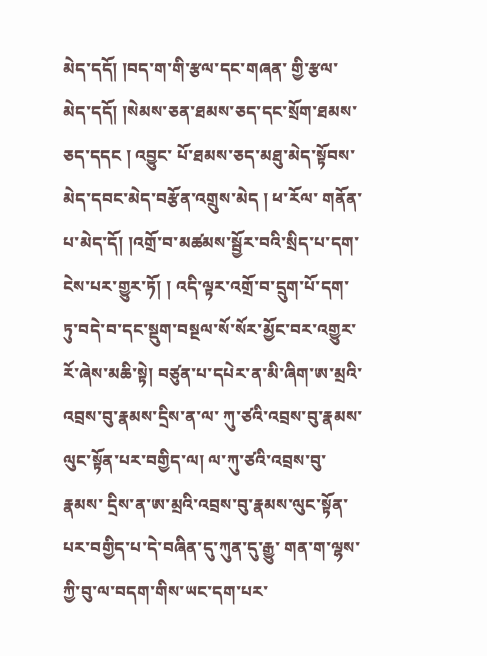མེད་དདོ། །བད་ག་གི་རྩལ་དང་གཞན་ གྱི་རྩལ་མེད་དདོ། །སེམས་ཅན་ཐམས་ཅད་དང་སྲོག་ཐམས་ཅད་དདང ། འབྱུང་ པོ་ཐམས་ཅད་མཐུ་མེད་སྟོབས་མེད་དབང་མེད་བརྩོན་འགྲུས་མེད ། ཕ་རོལ་ གནོན་པ་མེད་དོ། །འགྲོ་བ་མཚམས་སྦྱོར་བའི་སྲིད་པ་དག་ངེས་པར་གྱུར་ཏོ། ། འདི་ལྟར་འགྲོ་བ་དྲུག་པོ་དག་ཏུ་བདེ་བ་དང་སྡུག་བསྔལ་སོ་སོར་མྱོང་བར་འགྱུར་ རོ་ཞེས་མཆི་སྟེ། བཙུན་པ་དཔེར་ན་མི་ཞིག་ཨ་མྲའི་འབྲས་བུ་རྣམས་དྲིས་ན་ལ་ ཀུ་ཙའི་འབྲས་བུ་རྣམས་ལུང་སྟོན་པར་བགྱིད་ལ། ལ་ཀུ་ཙའི་འབྲས་བུ་རྣམས་ དྲིས་ན་ཨ་མྲའི་འབྲས་བུ་རྣམས་ལུང་སྟོན་པར་བགྱིད་པ་དེ་བཞིན་དུ་ཀུན་དུ་རྒྱུ་ གན་ག་ལྷས་ཀྱི་བུ་ལ་བདག་གིས་ཡང་དག་པར་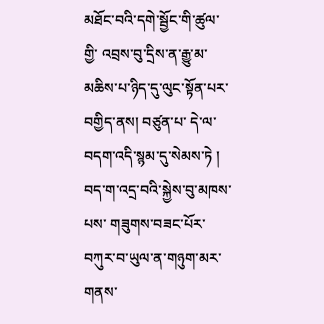མཐོང་བའི་དགེ་སྦྱོང་གི་ཚུལ་གྱི་ འབྲས་བུ་དྲིས་ན་རྒྱུ་མ་མཆིས་པ་ཉིད་དུ་ལུང་སྟོན་པར་བགྱིད་ནས། བཙུན་པ་ དེ་ལ་བདག་འདི་སྙམ་དུ་སེམས་ཏེ ། བད་ག་འདྲ་བའི་སྐྱེས་བུ་མཁས་པས་ གཟུགས་བཟང་པོར་བཀུར་བ་ཡུལ་ན་གཉུག་མར་གནས་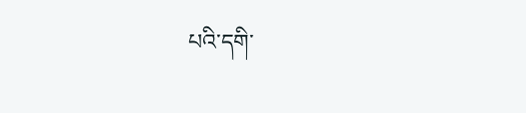པའི་དགི་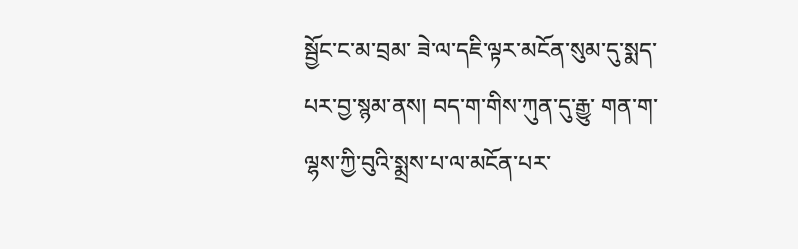སྦྱོང་ང་མ་བྲམ་ ཟེ་ལ་དཇི་ལྟར་མངོན་སུམ་དུ་སྨད་པར་བྱ་སྙམ་ནས། བད་ག་གིས་ཀུན་དུ་རྒྱུ་ གན་ག་ལྷས་ཀྱི་བུའི་སྨྲས་པ་ལ་མངོན་པར་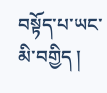བསྟོད་པ་ཡང་མི་བགྱིད །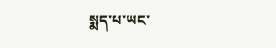སྨད་པ་ཡང་